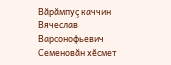Вăрăмпуç каччин Вячеслав Варсонофьевич Семеновăн хĕсмет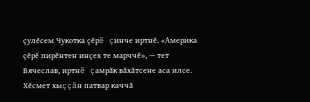çулĕсем Чукотка çĕрĕ çинче иртнĕ. «Америка çĕрĕ пирĕнтен инçех те марччĕ», — тет Вячеслав, иртнĕ çамрăк вăхăтсене аса илсе. Хĕсмет хыççăн патвар каччă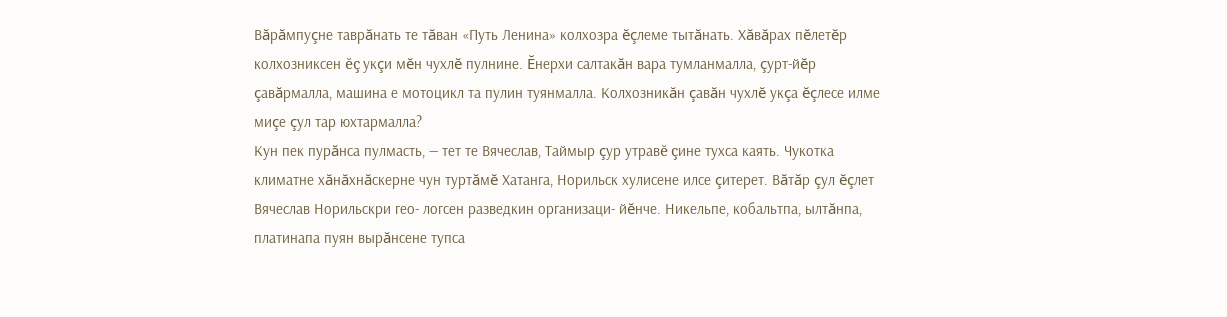Вăрăмпуçне таврăнать те тăван «Путь Ленина» колхозра ĕçлеме тытăнать. Хăвăрах пĕлетĕр колхозниксен ĕç укçи мĕн чухлĕ пулнине. Ĕнерхи салтакăн вара тумланмалла, çурт-йĕр çавăрмалла, машина е мотоцикл та пулин туянмалла. Колхозникăн çавăн чухлĕ укçа ĕçлесе илме миçе çул тар юхтармалла?
Кун пек пурăнса пулмасть, — тет те Вячеслав, Таймыр çур утравĕ çине тухса каять. Чукотка климатне хăнăхнăскерне чун туртăмĕ Хатанга, Норильск хулисене илсе çитерет. Вăтăр çул ĕçлет Вячеслав Норильскри гео- логсен разведкин организаци- йĕнче. Никельпе, кобальтпа, ылтăнпа, платинапа пуян вырăнсене тупса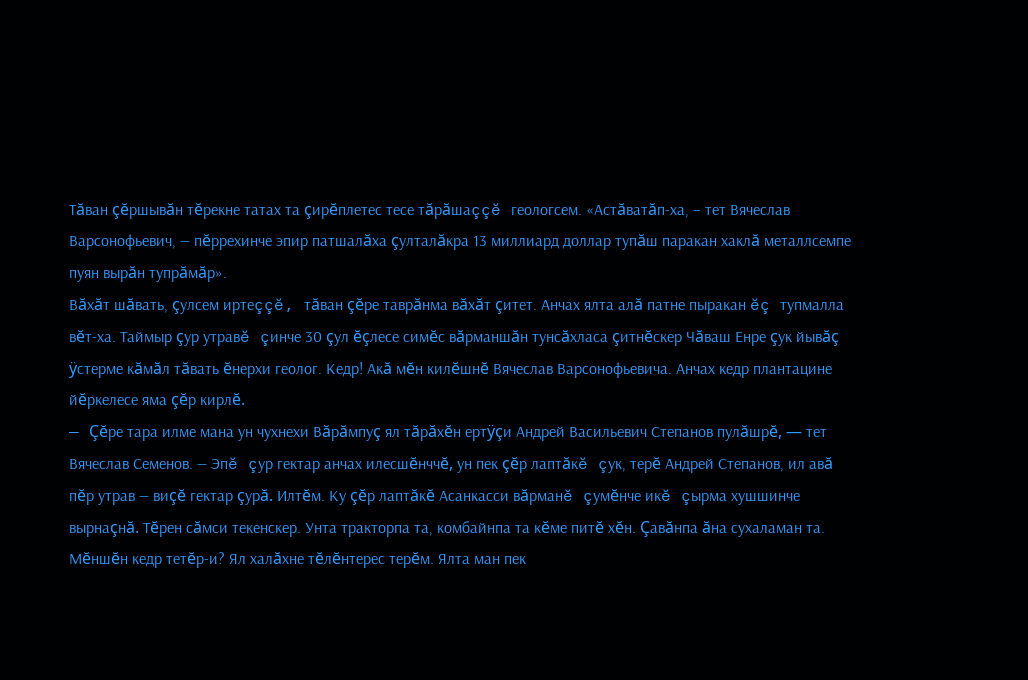Тăван çĕршывăн тĕрекне татах та çирĕплетес тесе тăрăшаççĕ геологсем. «Астăватăп-ха, – тет Вячеслав Варсонофьевич, — пĕррехинче эпир патшалăха çулталăкра 13 миллиард доллар тупăш паракан хаклă металлсемпе пуян вырăн тупрăмăр».
Вăхăт шăвать, çулсем иртеççĕ, тăван çĕре таврăнма вăхăт çитет. Анчах ялта алă патне пыракан ĕç тупмалла вĕт-ха. Таймыр çур утравĕ çинче 30 çул ĕçлесе симĕс вăрманшăн тунсăхласа çитнĕскер Чăваш Енре çук йывăç ÿстерме кăмăл тăвать ĕнерхи геолог. Кедр! Акă мĕн килĕшнĕ Вячеслав Варсонофьевича. Анчах кедр плантацине йĕркелесе яма çĕр кирлĕ.
— Çĕре тара илме мана ун чухнехи Вăрăмпуç ял тăрăхĕн ертÿçи Андрей Васильевич Степанов пулăшрĕ, — тет Вячеслав Семенов. — Эпĕ çур гектар анчах илесшĕнччĕ, ун пек çĕр лаптăкĕ çук, терĕ Андрей Степанов, ил авă пĕр утрав — виçĕ гектар çурă. Илтĕм. Ку çĕр лаптăкĕ Асанкасси вăрманĕ çумĕнче икĕ çырма хушшинче вырнаçнă. Тĕрен сăмси текенскер. Унта тракторпа та, комбайнпа та кĕме питĕ хĕн. Çавăнпа ăна сухаламан та. Мĕншĕн кедр тетĕр-и? Ял халăхне тĕлĕнтерес терĕм. Ялта ман пек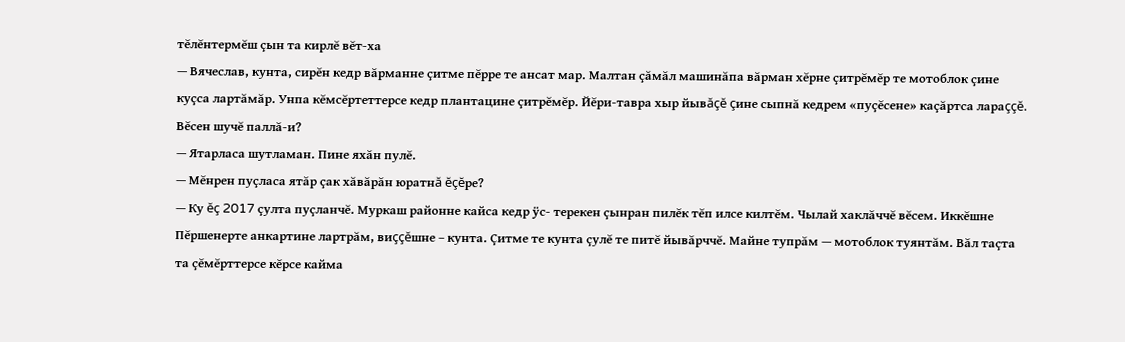тĕлĕнтермĕш çын та кирлĕ вĕт-ха
— Вячеслав, кунта, сирĕн кедр вăрманне çитме пĕрре те ансат мар. Малтан çăмăл машинăпа вăрман хĕрне çитрĕмĕр те мотоблок çине куçса лартăмăр. Унпа кĕмсĕртеттерсе кедр плантацине çитрĕмĕр. Йĕри-тавра хыр йывăçĕ çине сыпнă кедрем «пуçĕсене» каçăртса лараççĕ. Вĕсен шучĕ паллă-и?
— Ятарласа шутламан. Пине яхăн пулĕ.
— Мĕнрен пуçласа ятăр çак хăвăрăн юратнă ĕçĕре?
— Ку ĕç 2017 çулта пуçланчĕ. Муркаш районне кайса кедр ÿс- терекен çынран пилĕк тĕп илсе килтĕм. Чылай хаклăччĕ вĕсем. Иккĕшне Пĕршенерте анкартине лартрăм, виççĕшне – кунта. Çитме те кунта çулĕ те питĕ йывăрччĕ. Майне тупрăм — мотоблок туянтăм. Вăл таçта та çĕмĕрттерсе кĕрсе кайма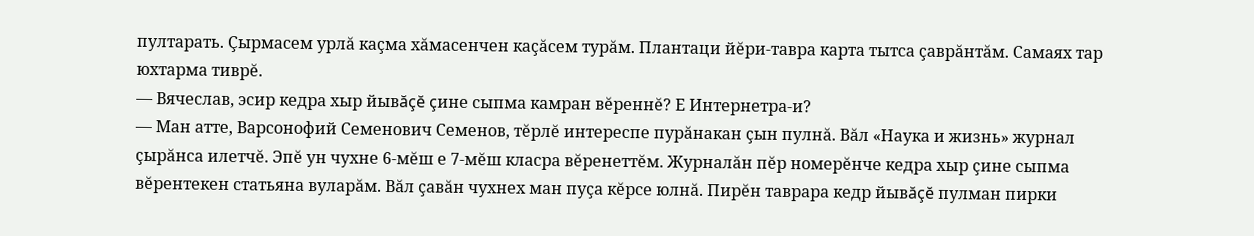пултарать. Çырмасем урлă каçма хăмасенчен каçăсем турăм. Плантаци йĕри-тавра карта тытса çаврăнтăм. Самаях тар юхтарма тиврĕ.
— Вячеслав, эсир кедра хыр йывăçĕ çине сыпма камран вĕреннĕ? Е Интернетра-и?
— Ман атте, Варсонофий Семенович Семенов, тĕрлĕ интереспе пурăнакан çын пулнă. Вăл «Наука и жизнь» журнал çырăнса илетчĕ. Эпĕ ун чухне 6-мĕш е 7-мĕш класра вĕренеттĕм. Журналăн пĕр номерĕнче кедра хыр çине сыпма вĕрентекен статьяна вуларăм. Вăл çавăн чухнех ман пуçа кĕрсе юлнă. Пирĕн таврара кедр йывăçĕ пулман пирки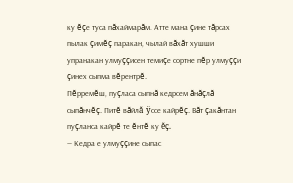ку ĕçе туса пăхаймарăм. Атте мана çине тăрсах пылак çимĕç паракан, чылай вăхăт хушши упранакан улмуççисен темиçе сортне пĕр улмуççи çинех сыпма вĕрентрĕ.
Пĕрремĕш, пуçласа сыпнă кедрсем ăнăçлă сыпăнчĕç. Питĕ вăйлă ÿссе кайрĕç. Вăт çакăнтан пуçланса кайрĕ те ĕнтĕ ку ĕç.
— Кедра е улмуççине сыпас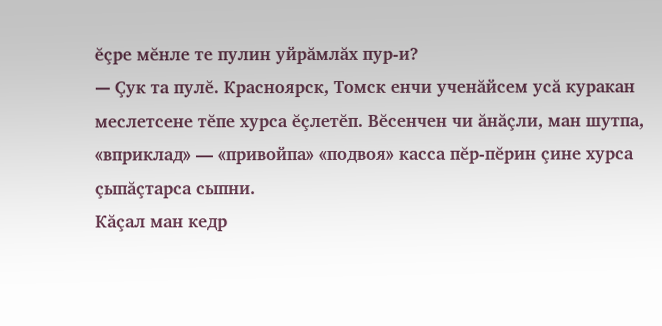ĕçре мĕнле те пулин уйрăмлăх пур-и?
— Çук та пулĕ. Красноярск, Томск енчи ученăйсем усă куракан меслетсене тĕпе хурса ĕçлетĕп. Вĕсенчен чи ăнăçли, ман шутпа, «вприклад» — «привойпа» «подвоя» касса пĕр-пĕрин çине хурса çыпăçтарса сыпни.
Кăçал ман кедр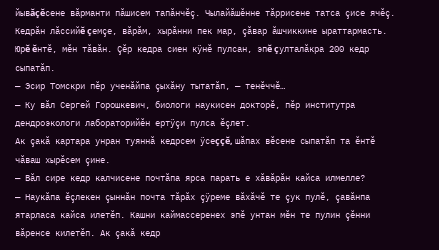йывăçĕсене вăрманти пăшисем тапăнчĕç. Чылайăшĕнне тăррисене татса çисе ячĕç. Кедрăн лăссийĕ çемçе, вăрăм, хырăнни пек мар, çăвар ăшчиккине ыраттармасть. Юрĕ ĕнтĕ, мĕн тăвăн. Çĕр кедра сиен кÿнĕ пулсан, эпĕ çулталăкра 200 кедр сыпатăп.
— Эсир Томскри пĕр ученăйпа çыхăну тытатăп, — тенĕччĕ…
— Ку вăл Сергей Горошкевич, биологи наукисен докторĕ, пĕр институтра дендроэкологи лабораторийĕн ертÿçи пулса ĕçлет.
Ак çакă картара унран туяннă кедрсем ÿсеççĕ, шăпах вĕсене сыпатăп та ĕнтĕ чăваш хырĕсем çине.
— Вăл сире кедр калчисене почтăпа ярса парать е хăвăрăн кайса илмелле?
— Наукăпа ĕçлекен çыннăн почта тăрăх çÿреме вăхăчĕ те çук пулĕ, çавăнпа ятарласа кайса илетĕп. Кашни каймассеренех эпĕ унтан мĕн те пулин çĕнни вăренсе килетĕп. Ак çакă кедр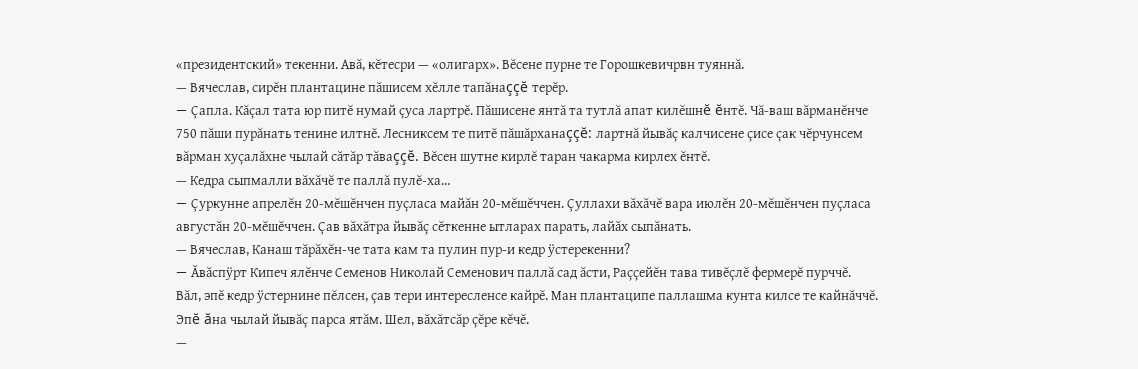«президентский» текенни. Авă, кĕтесри — «олигарх». Вĕсене пурне те Горошкевичрвн туяннă.
— Вячеслав, сирĕн плантацине пăшисем хĕлле тапăнаççĕ терĕр.
— Çапла. Кăçал тата юр питĕ нумай çуса лартрĕ. Пăшисене янтă та тутлă апат килĕшнĕ ĕнтĕ. Чă-ваш вăрманĕнче 750 пăши пурăнать тенине илтнĕ. Лесниксем те питĕ пăшăрханаççĕ: лартнă йывăç калчисене çисе çак чĕрчунсем вăрман хуçалăхне чылай сăтăр тăваççĕ. Вĕсен шутне кирлĕ таран чакарма кирлех ĕнтĕ.
— Кедра сыпмалли вăхăчĕ те паллă пулĕ-ха…
— Çуркунне апрелĕн 20-мĕшĕнчен пуçласа майăн 20-мĕшĕччен. Çуллахи вăхăчĕ вара июлĕн 20-мĕшĕнчен пуçласа августăн 20-мĕшĕччен. Çав вăхăтра йывăç сĕткенне ытларах парать, лайăх сыпăнать.
— Вячеслав, Канаш тăрăхĕн-че тата кам та пулин пур-и кедр ÿстерекенни?
— Ăвăспÿрт Кипеч ялĕнче Семенов Николай Семенович паллă сад ăсти, Раççейĕн тава тивĕçлĕ фермерĕ пурччĕ. Вăл, эпĕ кедр ÿстернине пĕлсен, çав тери интересленсе кайрĕ. Ман плантаципе паллашма кунта килсе те кайнăччĕ. Эпĕ ăна чылай йывăç парса ятăм. Шел, вăхăтсăр çĕре кĕчĕ.
—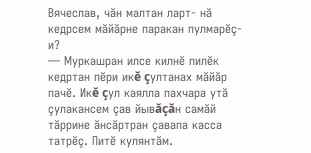Вячеслав, чăн малтан ларт- нă кедрсем мăйăрне паракан пулмарĕç-и?
— Муркашран илсе килнĕ пилĕк кедртан пĕри икĕ çултанах мăйăр пачĕ. Икĕ çул каялла пахчара утă çулакансем çав йывăçăн самăй тăррине ăнсăртран çавапа касса татрĕç. Питĕ кулянтăм.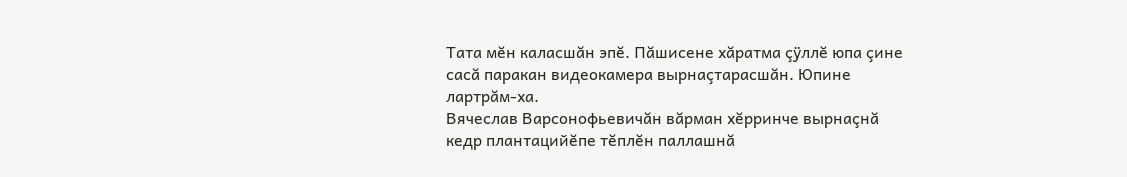Тата мĕн каласшăн эпĕ. Пăшисене хăратма çÿллĕ юпа çине сасă паракан видеокамера вырнаçтарасшăн. Юпине лартрăм-ха.
Вячеслав Варсонофьевичăн вăрман хĕрринче вырнаçнă кедр плантацийĕпе тĕплĕн паллашнă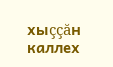хыççăн каллех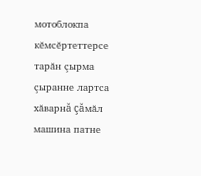мотоблокпа кĕмсĕртеттерсе тарăн çырма çыранне лартса хăварнă çăмăл машина патне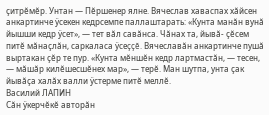çитрĕмĕр. Унтан — Пĕршенер ялне. Вячеслав хаваспах хăйсен анкартинче ÿсекен кедрсемпе паллаштарать: «Кунта манăн вунă йышши кедр ÿсет», — тет вăл савăнса. Чăнах та, йывă- çĕсем питĕ мăнаçлăн, саркаласа ÿсеççĕ. Вячеславăн анкартинче пушă выртакан çĕр те пур. «Кунта мĕншĕн кедр лартмастăн, — тесен, — мăшăр килĕшесшĕнех мар», — терĕ. Ман шутпа, унта çак йывăçа халăх валли ÿстерме питĕ меллĕ.
Василий ЛАПИН
Сăн ÿкерчĕкĕ авторăн